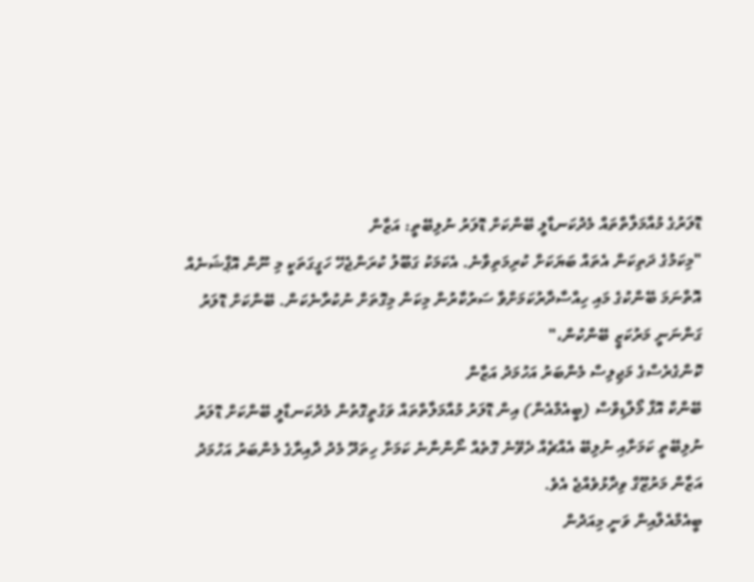ޑޮލަރުގެ މުއާމަލާތްތައް މެދުކަނޑާލީ ބޭންކަށް ޑޮލަރު ނުލިބޭތީ: އަޒާން
"މިކަމުގެ ދަތިކަން އެތައް ބަޔަކަށް ކުރިމަތިވާނެ. އެކަމަކު ގަބޫލު ކުރަންޖެހޭ ހަގީގަތަކީ މި ނޫން އޮޕްޝަނެއް އޮތްނަމަ ބޭންކުގެ މައި ހިއްސާދާރުކަމަށްވާ ސަރުކާރުން މިކަން މިގޮތަށް ނުކުރާނެކަން. ބޭންކަށް ޑޮލަރު ގަންނަނީ މަރުކަޒީ ބޭންކުން،"
ކޮންގެރެސްގެ މަޖިލިސް މެންބަރު އަހުމަދު އަޒާން
ބޭންކް އޮފް މޯލްޑިވްސް (ބީއެމްއެން) އިން ޑޮލަރު މުއާމަލާތްތައް ވަގުތީގޮތުން މެދުކަނޑާލީ ބޭންކަށް ޑޮލަރު ނުލިބޭތީ ކަމަށާއި ނުލިބޭ އެއްޗެއް ދެވޭނެ ގޮތެއް ނޯންނާނެ ކަމަށް ހިތަދޫ މެދު ދާއިރާގެ މެންބަރު އަހުމަދު އަޒާން މަރުޒޫގް ވިދާޅުވެއްޖެ އެވެ.
ބީއެމްއެލްއިން ވަނީ މިއަދުން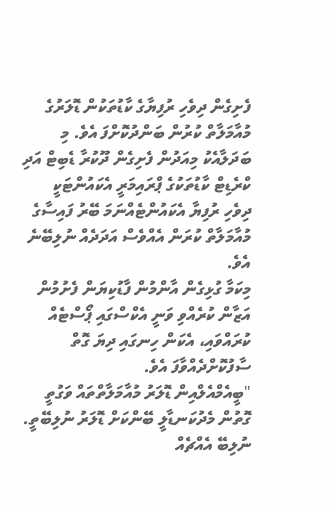ފެށިގެން ދިވެހި ރުފިޔާގެ ކާޑުތަކުން ޑޮލަރުގެ މުއާމަލާތް ކުރުން ބަންދުކޮށްފަ އެވެ. މި ބަދަލާއެކު މިއަދުން ފެށިގެން ދޫކުރާ ޑެބިޓް އަދި ކްރެޑިޓް ކާޑުތަކުގެ ޕްރައިމަރީ އެކައުންޓަކީ ދިވެހި ރުފިޔާ އެކައުންޓެއްނަމަ ބޭރު ފައިސާގެ މުއާމަލާތް ކުރަން އެއްވެސް އަދަދެއް ނުލިބޭނެ އެވެ.
މިކަމާ ގުޅިގެން އާންމުން ފާޑުކިޔަން ފެށުމުން އަޒާން ކުރެއްވި ވަނީ އެކްސްގައި ޕޯސްޓެއް ކުރައްވައި، އެކަން ހިނގައި ދިޔަ ގޮތް ސާފުކޮށްދެއްވާފަ އެވެ.
"ބީއެމްއެލްއިން ޑޮލަރު މުއާމަލާތްތައް ވަގުތީ ގޮތުން މެދުކަނޑާލީ ބޭންކަށް ޑޮލަރު ނުލިބޭތީ. ނުލިބޭ އެއްޗެއް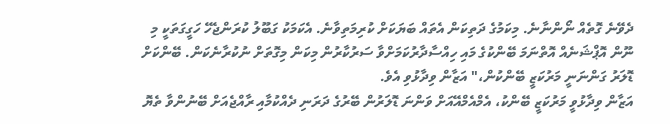ދެވޭނެ ގޮތެއް ނޯންނާނެ. މިކަމުގެ ދަތިކަން އެތައް ބަޔަކަށް ކުރިމަތިވާނެ. އެކަމަކު ގަބޫލު ކުރަންޖެހޭ ހަގީގަތަކީ މި ނޫން އޮޕްޝަނެއް އޮތްނަމަ ބޭންކުގެ މައި ހިއްސާދާރުކަމަށްވާ ސަރުކާރުން މިކަން މިގޮތަށް ނުކުރާނެކަން. ބޭންކަށް ޑޮލަރު ގަންނަނީ މަރުކަޒީ ބޭންކުން،" އަޒާން ވިދާޅުވި އެވެ.
އަޒާން ވިދާޅުވީ މަރުކަޒީ ބޭންކު، އެމްއެމްއޭއަށް ވަންނަ ޑޮލަރުން ބޭރުގެ ދަރަނި ދެއްކުމާއި ރާއްޖެއަށް ބޭނުންވާ ތެޔޮ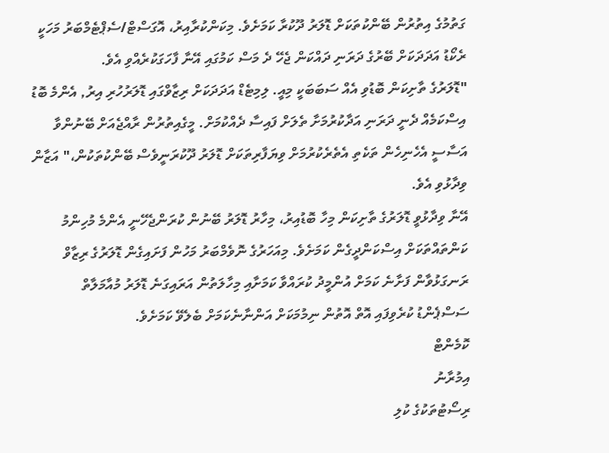ގަތުމުގެ އިތުރުން ބޭންކުތަކަށް ޑޮލަރު ދޫކުރާ ކަމަށެވެ. މިކަންކުރާއިރު، އޮގަސްޓް/ސެޕްޓެމްބަރު މަހަކީ ރެކޯޑު އަދަދަކަށް ބޭރުގެ ދަރަނި ދައްކަން ޖެހޭ ދެ މަސް ކަމުގައި އޭނާ ފާހަގަކުރެއްވި އެވެ.
"ޑޮލަރުގެ ތާށިކަން ބޮޑުވި އެއް ސަބަބަކީ މިއީ. ލިމިޓެޑް އަދަދަކަށް ރިޒާވްގައި ޑޮލަރުހުރި އިރު, އެންމެ ބޮޑު އިސްކަމެއް ދެނީ ދަރަނި އަދާކުރުމަށާ ތެލަށް ފައިސާ ދެއްކުމަށް. މީގެއިތުރުން ރާއްޖެއަށް ބޭނުންވާ އަސާސީ އެހެނިހެން ތަކެތި އެތެރެކުރުމަށް ވިޔަފާރިތަކަށް ޑޮލަރު ދޫކުރަނީވެސް ބޭންކުތަކުން،" އަޒާން ވިދާޅުވި އެވެ.
އޭނާ ވިދާޅުވީ ޑޮލަރުގެ ތާށިކަން މިހާ ބޮޑުއިރު، މިހާރު ޑޮލަރު ބޭނުން ކުރަންޖެހޭނީ އެންމެ މުހިންމު ކަންތައްތަކަށް އިސްކަންދީގެން ކަމަށެވެ. މިއަހަރުގެ ނޮވެމްބަރު މަހުން ފަށައިގެން ޑޮލަރުގެ ރިޒާވް ރަނގަޅުވާން ފަށާނެ ކަމަށް އުންމީދު ކުރައްވާ ކަމަށާއި މިހާލަތުން އަރައިގަނެ ޑޮލަރު މުއާމަލާތް ސަސްޕެންޑު ކުރެވިފައި އޮތް އޮތުން ނިމުމަކަށް އަންނާނެކަމަށް ބެލެވޭ ކަމަށެވެ.
ކޮމެންޓް
އިމުރާނު
ރިސޯޓުތަކުގެ ކުލި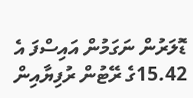ޑޮލަރުން ނަގަމުން އައިސްފަ އެ 15.42ގެ ރޭޓުން ރުފިޔާއިން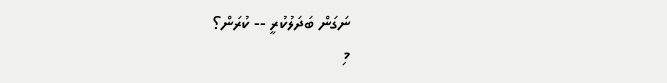ނަގަން ބަދަލުކުރީ -- ކުރަން؟
މި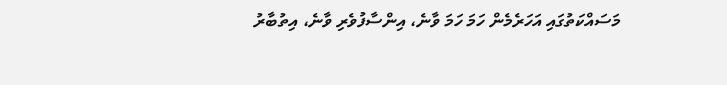މަސައްކަތުގައި އަހަރެމެން ހަމަ ހަމަ ވާނެ، އިންސާފުވެރި ވާނެ، އިތުބާރު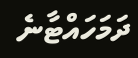ދަމަހައްޓާނެ